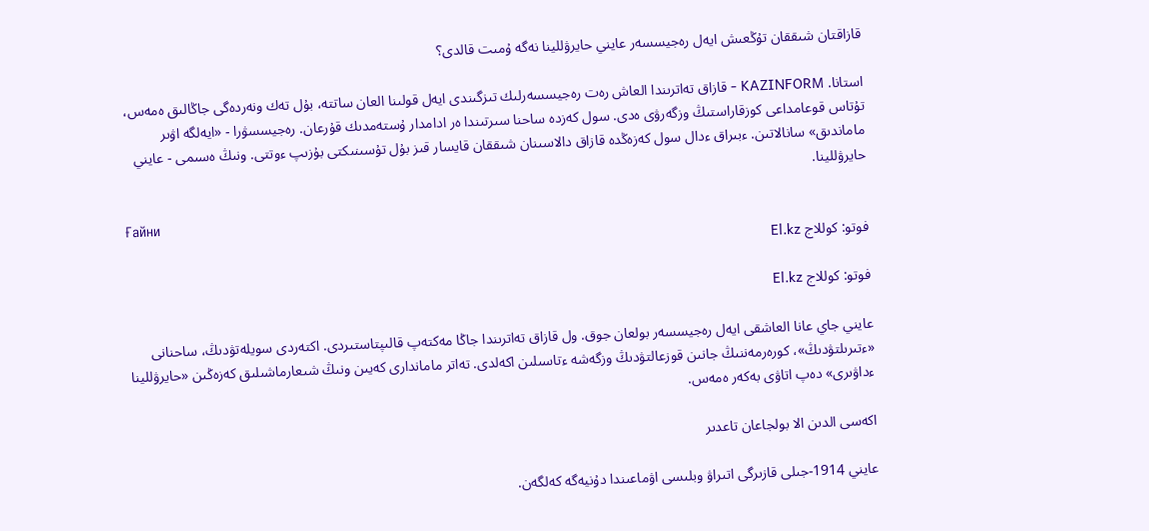قازاقتان شىققان تۇڭعىش ايەل رەجيسسەر عايني حايرۋللينا نەگە ۇمىت قالدى؟

استانا. KAZINFORM - قازاق تەاترىندا العاش رەت رەجيسسەرلىك تىزگىندى ايەل قولىنا العان ساتتە، بۇل تەك ونەردەگى جاڭالىق ەمەس، تۇتاس قوعامداعى كوزقاراستىڭ وزگەرۋى ەدى. سول كەزدە ساحنا سىرتىندا ەر ادامدار ۇستەمدىك قۇرعان. رەجيسسۋرا - «ايەلگە اۋىر ماماندىق» سانالاتىن. ءبىراق ءدال سول كەزەڭدە قازاق دالاسىنان شىققان قايسار قىز بۇل تۇسىنىكتى بۇزىپ ءوتتى. ونىڭ ەسىمى - عايني حايرۋللينا.

Ғайни
فوتو: كوللاج El.kz

فوتو: كوللاج El.kz

عايني جاي عانا العاشقى ايەل رەجيسسەر بولعان جوق. ول قازاق تەاترىندا جاڭا مەكتەپ قالىپتاستىردى. اكتەردى سويلەتۋدىڭ، ساحنانى «ءتىرىلتۋدىڭ»، كورەرمەننىڭ جانىن قوزعالتۋدىڭ وزگەشە ءتاسىلىن اكەلدى. تەاتر ماماندارى كەيىن ونىڭ شىعارماشىلىق كەزەڭىن «حايرۋللينا ءداۋىرى» دەپ اتاۋى بەكەر ەمەس.

اكەسى الدىن الا بولجاعان تاعدىر

عايني 1914-جىلى قازىرگى اتىراۋ وبلىسى اۋماعىندا دۇنيەگە كەلگەن.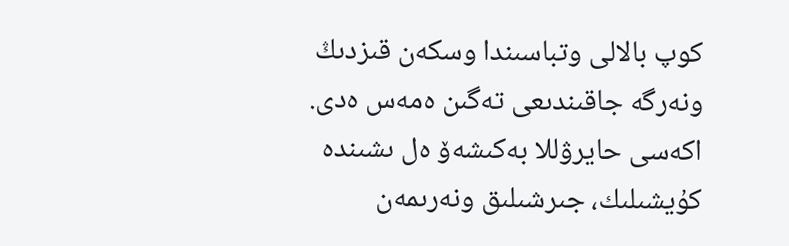كوپ بالالى وتباسىندا وسكەن قىزدىڭ ونەرگە جاقىندىعى تەگىن ەمەس ەدى. اكەسى حايرۋللا بەكىشەۆ ەل ىشىندە كۇيشىلىك، جىرشىلىق ونەرىمەن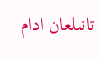تانىلعان ادام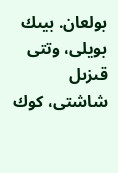بولعان. بيىك بويلى، وتتى قىزىل شاشتى، كوك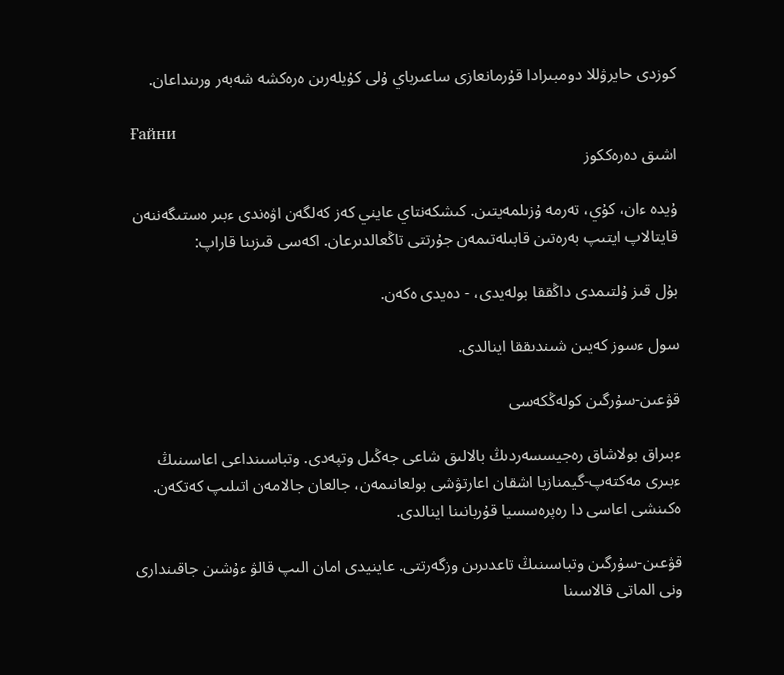كوزدى حايرۋللا دومبىرادا قۇرمانعازى ساعىرباي ۇلى كۇيلەرىن ەرەكشە شەبەر ورىنداعان.

Ғайни
اشىق دەرەككوز

ۇيدە ءان، كۇي، تەرمە ۇزىلمەيتىن. كىشكەنتاي عايني كەز كەلگەن اۋەندى ءبىر ەستىگەننەن قايتالاپ ايتىپ بەرەتىن قابىلەتىمەن جۇرتتى تاڭعالدىرعان. اكەسى قىزىنا قاراپ:

بۇل قىز ۇلتىمدى داڭققا بولەيدى، - دەيدى ەكەن.

سول ءسوز كەيىن شىندىققا اينالدى.

قۋعىن-سۇرگىن كولەڭكەسى

ءبىراق بولاشاق رەجيسسەردىڭ بالالىق شاعى جەڭىل وتپەدى. وتباسىنداعى اعاسىنىڭ ءبىرى مەكتەپ-گيمنازيا اشقان اعارتۋشى بولعانىمەن، جالعان جالامەن اتىلىپ كەتكەن. ەكىنشى اعاسى دا رەپرەسسيا قۇربانىنا اينالدى.

قۋعىن-سۇرگىن وتباسىنىڭ تاعدىرىن وزگەرتتى. عاينيدى امان الىپ قالۋ ءۇشىن جاقىندارى ونى الماتى قالاسىنا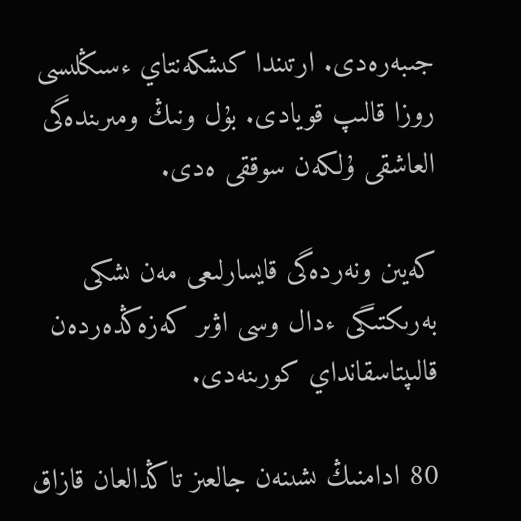جىبەرەدى. ارتىندا كىشكەنتاي ءسىڭلىسى روزا قالىپ قويادى. بۇل ونىڭ ومىرىندەگى العاشقى ۇلكەن سوققى ەدى.

كەيىن ونەردەگى قايسارلىعى مەن ىشكى بەرىكتىگى ءدال وسى اۋىر كەزەڭدەردەن قالىپتاسقانداي كورىنەدى.

80 ادامنىڭ ىشىنەن جالعىز تاڭدالعان قازاق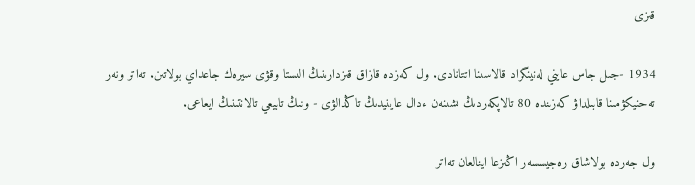قىزى

1934 -جىل جاس عايني لەنينگراد قالاسىنا اتتانادى. ول كەزدە قازاق قىزدارىنىڭ الىستا وقۋى سيرەك جاعداي بولاتىن. تەاتر ونەر تەحنيكۋمىنا قابىلداۋ كەزىندە 80 تالاپكەردىڭ ىشىنەن ءدال عاينيدىڭ تاڭدالۋى - ونىڭ تابيعي تالانتىنىڭ ايعاعى.

ول جەردە بولاشاق رەجيسسەر اڭىزعا اينالعان تەاتر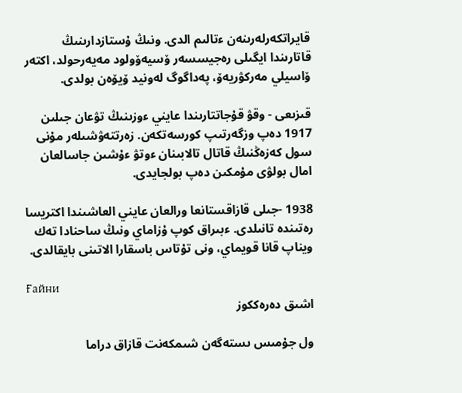قايراتكەرلەرىنەن ءتالىم الدى. ونىڭ ۇستازدارىنىڭ قاتارىندا ايگىلى رەجيسسەر ۆسيەۆولود مەيەرحولد، اكتەر ۆاسيلي مەركۋريەۆ، پەداگوگ لەونيد ۆيۆەن بولدى.

قىزىعى - وقۋ قۇجاتتارىندا عايني ءوزىنىڭ تۋعان جىلىن 1917 دەپ وزگەرتىپ كورسەتكەن. زەرتتەۋشىلەر مۇنى سول كەزەڭنىڭ قاتال تالابىنان ءوتۋ ءۇشىن جاسالعان امال بولۋى مۇمكىن دەپ بولجايدى.

1938 -جىلى قازاقستانعا ورالعان عايني العاشىندا اكتريسا رەتىندە تانىلدى. ءبىراق كوپ ۇزاماي ونىڭ ساحنادا تەك ويناپ قانا قويماي، ونى تۇتاس باسقارا الاتىنى بايقالدى.

Ғайни
اشىق دەرەككوز

ول جۇمىس ىستەگەن شىمكەنت قازاق دراما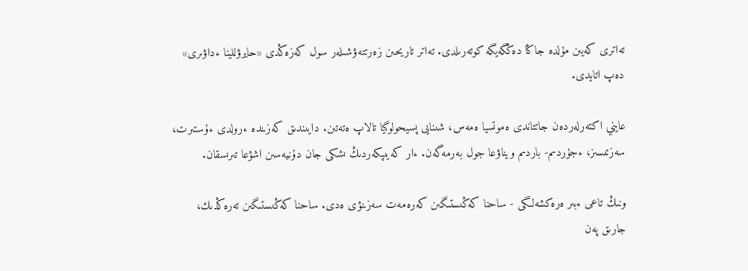تەاترى كەيىن مۇلدە جاڭا دەڭگەيگە كوتەرىلدى. تەاتر تاريحىن زەرتتەۋشىلەر سول كەزەڭدى «حايرۋللينا ءداۋىرى» دەپ اتايدى.

عايني اكتەرلەردەن جاتتاندى ەموتسيا ەمەس، شىنايى پسيحولوگيا تالاپ ەتەتىن. دايىندىق كەزىندە ءرولدى ءۇستىرت، سەزىمسىز، ءجۇردىم- باردىم ويناۋعا جول بەرمەگەن. ءار كەيىپكەردىڭ ىشكى جان دۇنيەسىن اشۋعا تىرىسقان.

ونىڭ تاعى ءبىر ەرەكشەلىگى - ساحنا كەڭىستىگىن كەرەمەت سەزىنۋى ەدى. ساحنا كەڭىستىگىن تەرەڭدىك، جارىق پەن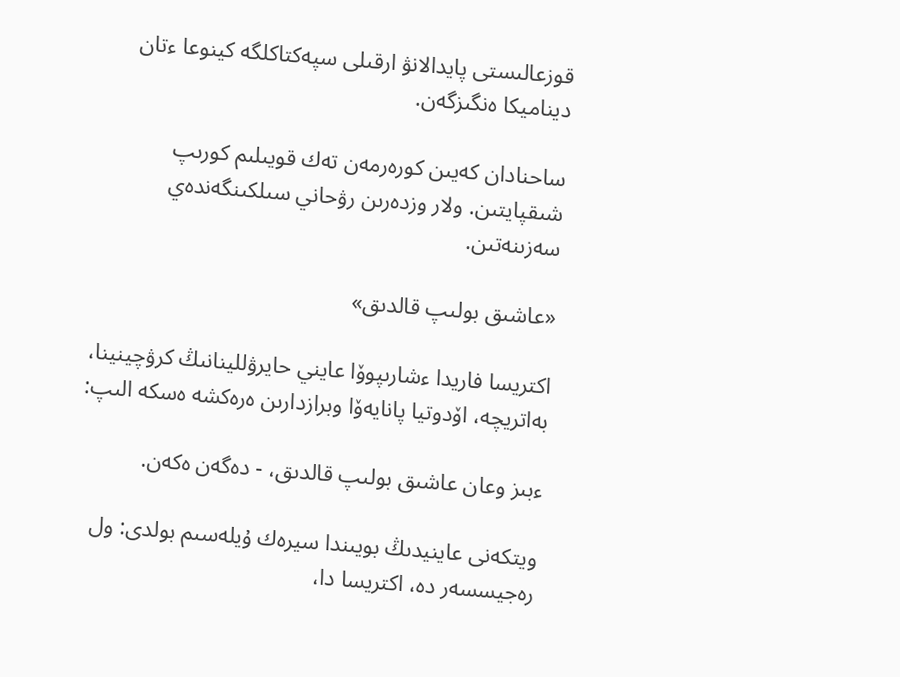قوزعالىستى پايدالانۋ ارقىلى سپەكتاكلگە كينوعا ءتان ديناميكا ەنگىزگەن.

ساحنادان كەيىن كورەرمەن تەك قويىلىم كورىپ شىقپايتىن. ولار وزدەرىن رۋحاني سىلكىنگەندەي سەزىنەتىن.

«عاشىق بولىپ قالدىق»

اكتريسا فاريدا ءشارىپوۆا عايني حايرۋللينانىڭ كرۋچينينا، بەاتريچە، اۆدوتيا پانايەۆا وبرازدارىن ەرەكشە ەسكە الىپ:

ءبىز وعان عاشىق بولىپ قالدىق، - دەگەن ەكەن.

ويتكەنى عاينيدىڭ بويىندا سيرەك ۇيلەسىم بولدى: ول رەجيسسەر دە، اكتريسا دا،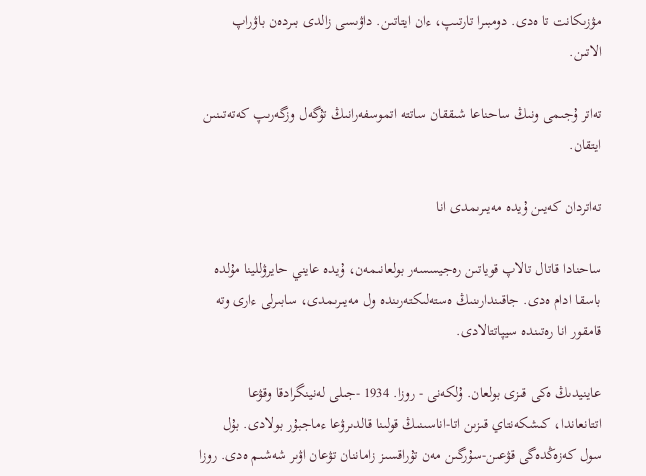مۋزىكانت تا ەدى. دومبىرا تارتىپ، ءان ايتاتىن. داۋىسى زالدى بىردەن باۋراپ الاتىن.

تەاتر ۇجىمى ونىڭ ساحناعا شىققان ساتتە اتموسفەرانىڭ تۇگەل وزگەرىپ كەتەتىنىن ايتقان.

تەاتردان كەيىن ۇيدە مەيىرىمدى انا

ساحنادا قاتال تالاپ قوياتىن رەجيسسەر بولعانىمەن، ۇيدە عايني حايرۋللينا مۇلدە باسقا ادام ەدى. جاقىندارىنىڭ ەستەلىكتەرىندە ول مەيىرىمدى، سابىرلى ءارى وتە قامقور انا رەتىندە سيپاتتالادى.

عاينيدىڭ ەكى قىزى بولعان. ۇلكەنى - روزا. 1934 -جىلى لەنينگرادقا وقۋعا اتتانعاندا، كىشكەنتاي قىزىن اتا-اناسىنىڭ قولىنا قالدىرۋعا ءماجبۇر بولادى. بۇل سول كەزەڭدەگى قۋعىن-سۇرگىن مەن تۇراقسىز زاماننان تۋعان اۋىر شەشىم ەدى. روزا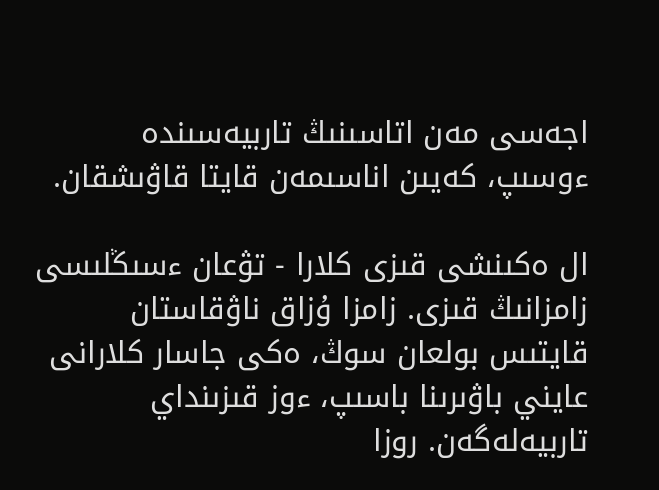اجەسى مەن اتاسىنىڭ تاربيەسىندە ءوسىپ، كەيىن اناسىمەن قايتا قاۋىشقان.

ال ەكىنشى قىزى كلارا - تۋعان ءسىڭلىسى زامزانىڭ قىزى. زامزا ۇزاق ناۋقاستان قايتىس بولعان سوڭ، ەكى جاسار كلارانى عايني باۋىرىنا باسىپ، ءوز قىزىنداي تاربيەلەگەن. روزا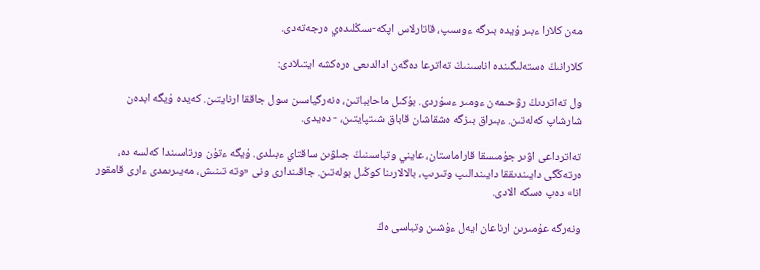مەن كلارا ءبىر ۇيدە بىرگە ءوسىپ، قاتارلاس اپكە-سىڭلىدەي ەرجەتەدى.

كلارانىڭ ەستەلىگىندە اناسىنىڭ تەاترعا دەگەن ادالدىعى ەرەكشە ايتىلادى:

ول تەاتردىڭ رۋحىمەن ءومىر ءسۇردى. بۇكىل ماحابباتىن، ەنەرگياسىن سول جاققا ارنايتىن. كەيدە ۇيگە ابدەن شارشاپ كەلەتىن. ءبىراق بىزگە ەشقاشان قاباق شىتپايتىن، - دەيدى.

تەاترداعى اۋىر جۇمىسقا قاراماستان، عايني وتباسىنىڭ جىلۋىن ساقتاي ءبىلدى. ۇيگە ءتۇن ورتاسىندا كەلسە دە، ەرتەڭگى دايىندىققا دايىندالىپ وتىرىپ، بالالارىنا كوڭىل بولەتىن. جاقىندارى ونى «وتە تىنىش، مەيىرىمدى ءارى قامقور انا» دەپ ەسكە الادى.

ونەرگە عۇمىرىن ارناعان ايەل ءۇشىن وتباسى ەڭ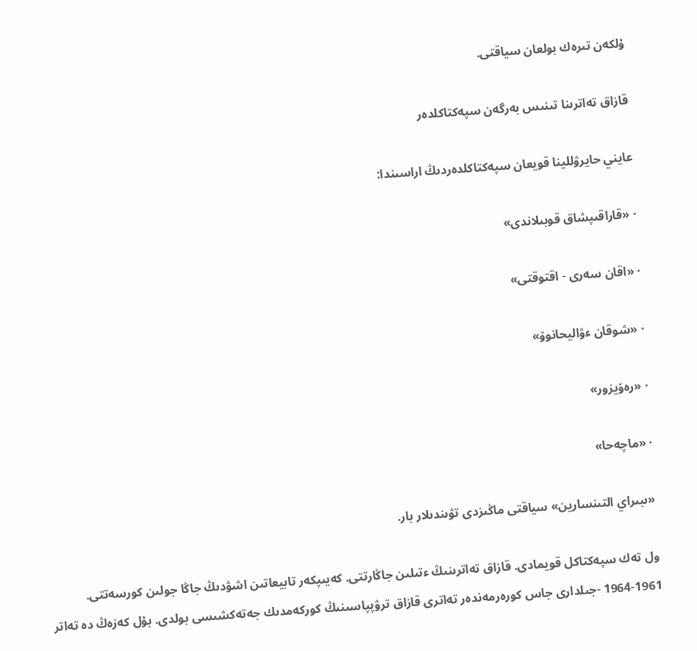ۇلكەن تىرەك بولعان سياقتى.

قازاق تەاترىنا تىنىس بەرگەن سپەكتاكلدەر

عايني حايرۋللينا قويعان سپەكتاكلدەردىڭ اراسىندا:

· «قاراقىپشاق قوبىلاندى»

· «اقان سەرى - اقتوقتى»

· «شوقان ءۋاليحانوۆ»

· «رەۆيزور»

· «ماچەحا»

«ىبىراي التىنسارين» سياقتى ماڭىزدى تۋىندىلار بار.

ول تەك سپەكتاكل قويمادى. قازاق تەاترىنىڭ ءتىلىن جاڭارتتى. كەيىپكەر تابيعاتىن اشۋدىڭ جاڭا جولىن كورسەتتى. 1961-1964 -جىلدارى جاس كورەرمەندەر تەاترى قازاق ترۋپپاسىنىڭ كوركەمدىك جەتەكشىسى بولدى. بۇل كەزەڭ دە تەاتر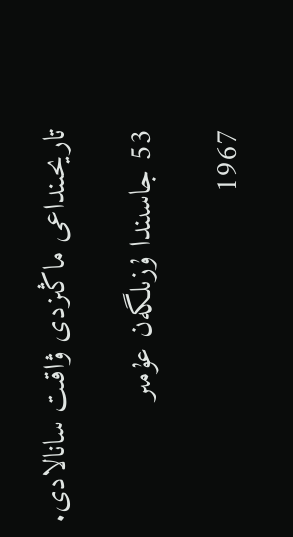تاريحىنداعى ماڭىزدى ۋاقىت سانالادى.

53 جاسىندا ۇزىلگەن عۇمىر

1967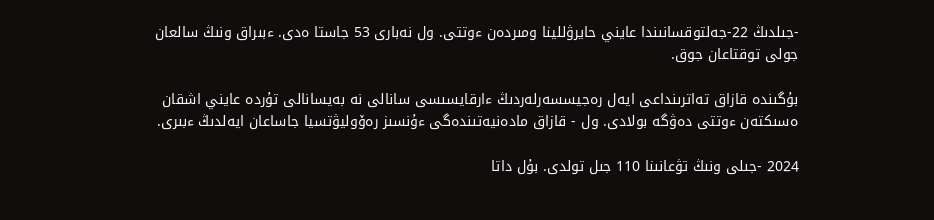-جىلدىڭ 22-جەلتوقسانىندا عايني حايرۋللينا ومىردەن ءوتتى. ول نەبارى 53 جاستا ەدى. ءبىراق ونىڭ سالعان جولى توقتاعان جوق.

بۇگىندە قازاق تەاترىنداعى ايەل رەجيسسەرلەردىڭ ءارقايسىسى سانالى نە بەيسانالى تۇردە عايني اشقان ەسىكتەن ءوتتى دەۋگە بولادى. ول - قازاق مادەنيەتىندەگى ءۇنسىز رەۆوليۋتسيا جاساعان ايەلدىڭ ءبىرى.

2024 -جىلى ونىڭ تۋعانىنا 110 جىل تولدى. بۇل داتا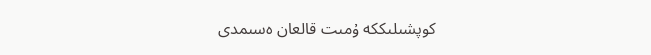كوپشىلىككە ۇمىت قالعان ەسىمدى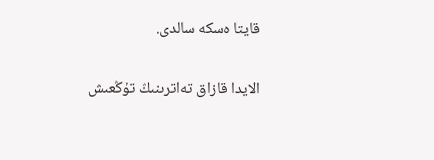قايتا ەسكە سالدى.

الايدا قازاق تەاترىنىڭ تۇڭعىش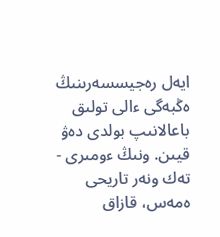ايەل رەجيسسەرىنىڭ ەڭبەگى ءالى تولىق باعالانىپ بولدى دەۋ قيىن. ونىڭ ءومىرى - تەك ونەر تاريحى ەمەس، قازاق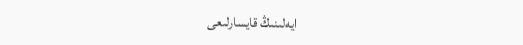ايەلىنىڭ قايسارلىعى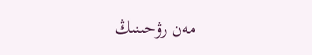مەن رۋحىنىڭ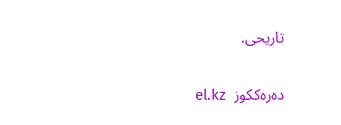تاريحى.

دەرەككوز  el.kz